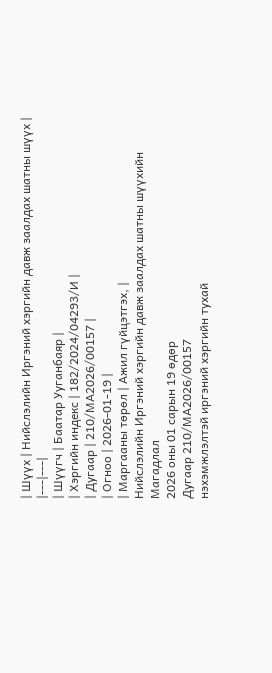| Шүүх | Нийслэлийн Иргэний хэргийн давж заалдах шатны шүүх |
|---|---|
| Шүүгч | Баатар Ууганбаяр |
| Хэргийн индекс | 182/2024/04293/И |
| Дугаар | 210/МА2026/00157 |
| Огноо | 2026-01-19 |
| Маргааны төрөл | Ажил гүйцэтгэх, |
Нийслэлийн Иргэний хэргийн давж заалдах шатны шүүхийн Магадлал
2026 оны 01 сарын 19 өдөр
Дугаар 210/МА2026/00157
нэхэмжлэлтэй иргэний хэргийн тухай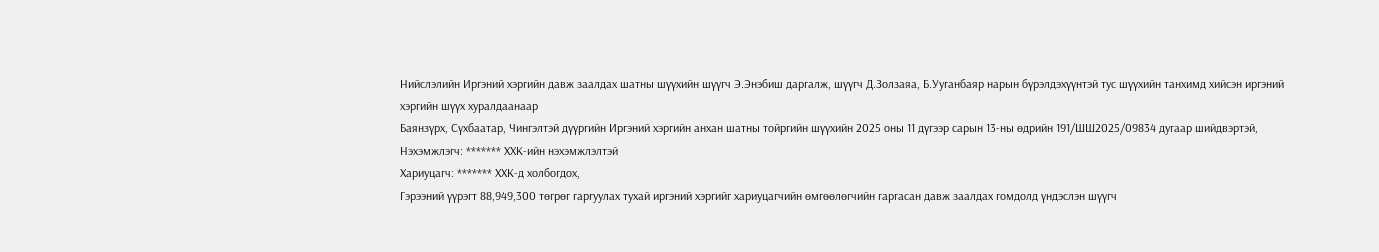Нийслэлийн Иргэний хэргийн давж заалдах шатны шүүхийн шүүгч Э.Энэбиш даргалж, шүүгч Д.Золзаяа, Б.Ууганбаяр нарын бүрэлдэхүүнтэй тус шүүхийн танхимд хийсэн иргэний хэргийн шүүх хуралдаанаар
Баянзүрх, Сүхбаатар, Чингэлтэй дүүргийн Иргэний хэргийн анхан шатны тойргийн шүүхийн 2025 оны 11 дүгээр сарын 13-ны өдрийн 191/ШШ2025/09834 дугаар шийдвэртэй,
Нэхэмжлэгч: ******* ХХК-ийн нэхэмжлэлтэй
Хариуцагч: ******* ХХК-д холбогдох,
Гэрээний үүрэгт 88,949,300 төгрөг гаргуулах тухай иргэний хэргийг хариуцагчийн өмгөөлөгчийн гаргасан давж заалдах гомдолд үндэслэн шүүгч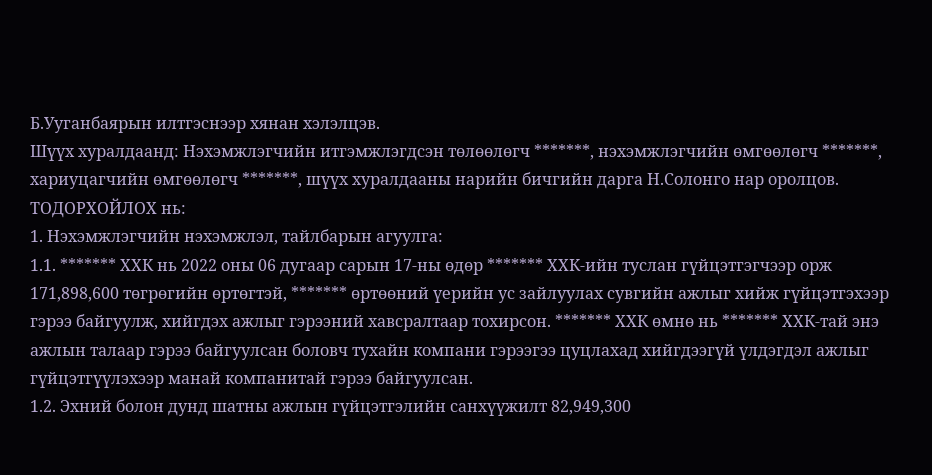Б.Ууганбаярын илтгэснээр хянан хэлэлцэв.
Шүүх хуралдаанд: Нэхэмжлэгчийн итгэмжлэгдсэн төлөөлөгч *******, нэхэмжлэгчийн өмгөөлөгч *******, хариуцагчийн өмгөөлөгч *******, шүүх хуралдааны нарийн бичгийн дарга Н.Солонго нар оролцов.
ТОДОРХОЙЛОХ нь:
1. Нэхэмжлэгчийн нэхэмжлэл, тайлбарын агуулга:
1.1. ******* ХХК нь 2022 оны 06 дугаар сарын 17-ны өдөр ******* ХХК-ийн туслан гүйцэтгэгчээр орж 171,898,600 төгрөгийн өртөгтэй, ******* өртөөний үерийн ус зайлуулах сувгийн ажлыг хийж гүйцэтгэхээр гэрээ байгуулж, хийгдэх ажлыг гэрээний хавсралтаар тохирсон. ******* ХХК өмнө нь ******* ХХК-тай энэ ажлын талаар гэрээ байгуулсан боловч тухайн компани гэрээгээ цуцлахад хийгдээгүй үлдэгдэл ажлыг гүйцэтгүүлэхээр манай компанитай гэрээ байгуулсан.
1.2. Эхний болон дунд шатны ажлын гүйцэтгэлийн санхүүжилт 82,949,300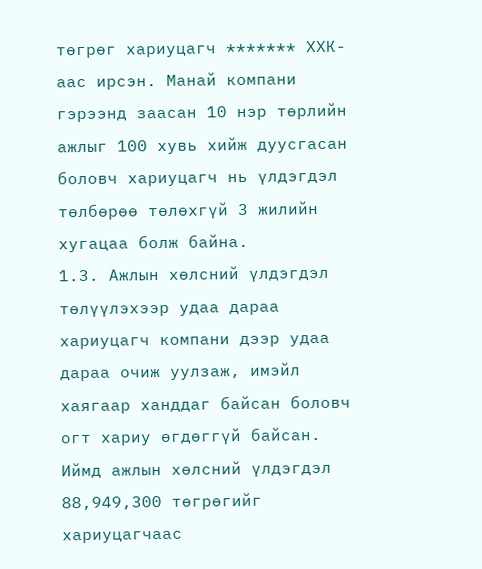төгрөг хариуцагч ******* ХХК-аас ирсэн. Манай компани гэрээнд заасан 10 нэр төрлийн ажлыг 100 хувь хийж дуусгасан боловч хариуцагч нь үлдэгдэл төлбөрөө төлөхгүй 3 жилийн хугацаа болж байна.
1.3. Ажлын хөлсний үлдэгдэл төлүүлэхээр удаа дараа хариуцагч компани дээр удаа дараа очиж уулзаж, имэйл хаягаар ханддаг байсан боловч огт хариу өгдөггүй байсан. Иймд ажлын хөлсний үлдэгдэл 88,949,300 төгрөгийг хариуцагчаас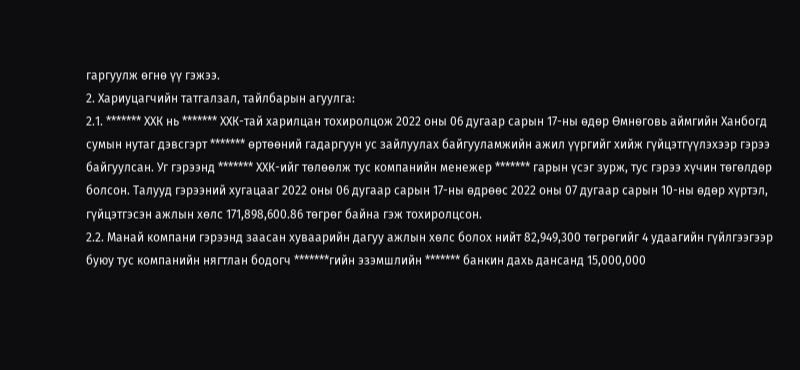гаргуулж өгнө үү гэжээ.
2. Хариуцагчийн татгалзал, тайлбарын агуулга:
2.1. ******* ХХК нь ******* ХХК-тай харилцан тохиролцож 2022 оны 06 дугаар сарын 17-ны өдөр Өмнөговь аймгийн Ханбогд сумын нутаг дэвсгэрт ******* өртөөний гадаргуун ус зайлуулах байгууламжийн ажил үүргийг хийж гүйцэтгүүлэхээр гэрээ байгуулсан. Уг гэрээнд ******* ХХК-ийг төлөөлж тус компанийн менежер ******* гарын үсэг зурж, тус гэрээ хүчин төгөлдөр болсон. Талууд гэрээний хугацааг 2022 оны 06 дугаар сарын 17-ны өдрөөс 2022 оны 07 дугаар сарын 10-ны өдөр хүртэл, гүйцэтгэсэн ажлын хөлс 171,898,600.86 төгрөг байна гэж тохиролцсон.
2.2. Манай компани гэрээнд заасан хуваарийн дагуу ажлын хөлс болох нийт 82,949,300 төгрөгийг 4 удаагийн гүйлгээгээр буюу тус компанийн нягтлан бодогч *******гийн эзэмшлийн ******* банкин дахь дансанд 15,000,000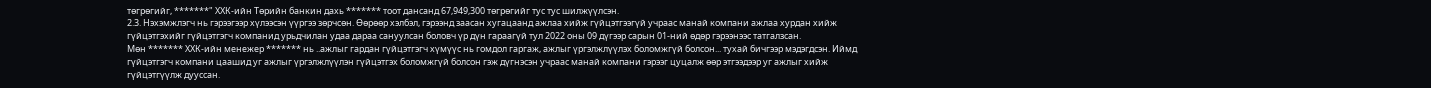төгрөгийг, *******" ХХК-ийн Төрийн банкин дахь ******* тоот дансанд 67,949,300 төгрөгийг тус тус шилжүүлсэн.
2.3. Нэхэмжлэгч нь гэрээгээр хүлээсэн үүргээ зөрчсөн. Өөрөөр хэлбэл, гэрээнд заасан хугацаанд ажлаа хийж гүйцэтгээгүй учраас манай компани ажлаа хурдан хийж гүйцэтгэхийг гүйцэтгэгч компанид урьдчилан удаа дараа сануулсан боловч үр дүн гараагүй тул 2022 оны 09 дүгээр сарын 01-ний өдөр гэрээнээс татгалзсан.
Мөн ******* ХХК-ийн менежер ******* нь ..ажлыг гардан гүйцэтгэгч хүмүүс нь гомдол гаргаж, ажлыг үргэлжлүүлэх боломжгүй болсон... тухай бичгээр мэдэгдсэн. Иймд гүйцэтгэгч компани цаашид уг ажлыг үргэлжлүүлэн гүйцэтгэх боломжгүй болсон гэж дүгнэсэн учраас манай компани гэрээг цуцалж өөр этгээдээр уг ажлыг хийж гүйцэтгүүлж дууссан.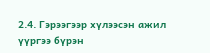2.4. Гэрээгээр хүлээсэн ажил үүргээ бүрэн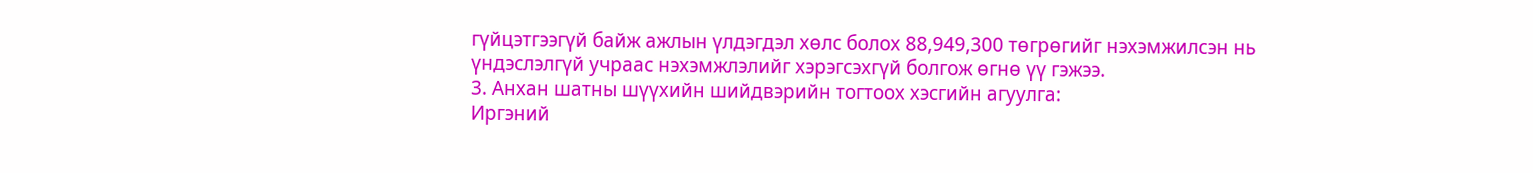гүйцэтгээгүй байж ажлын үлдэгдэл хөлс болох 88,949,300 төгрөгийг нэхэмжилсэн нь үндэслэлгүй учраас нэхэмжлэлийг хэрэгсэхгүй болгож өгнө үү гэжээ.
3. Анхан шатны шүүхийн шийдвэрийн тогтоох хэсгийн агуулга:
Иргэний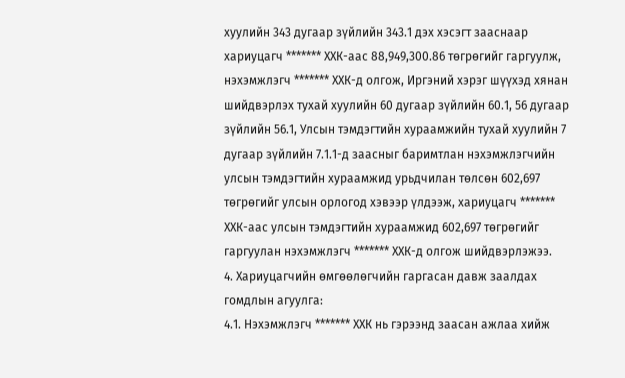хуулийн 343 дугаар зүйлийн 343.1 дэх хэсэгт зааснаар хариуцагч ******* ХХК-аас 88,949,300.86 төгрөгийг гаргуулж, нэхэмжлэгч ******* ХХК-д олгож, Иргэний хэрэг шүүхэд хянан шийдвэрлэх тухай хуулийн 60 дугаар зүйлийн 60.1, 56 дугаар зүйлийн 56.1, Улсын тэмдэгтийн хураамжийн тухай хуулийн 7 дугаар зүйлийн 7.1.1-д заасныг баримтлан нэхэмжлэгчийн улсын тэмдэгтийн хураамжид урьдчилан төлсөн 602,697 төгрөгийг улсын орлогод хэвээр үлдээж, хариуцагч ******* ХХК-аас улсын тэмдэгтийн хураамжид 602,697 төгрөгийг гаргуулан нэхэмжлэгч ******* ХХК-д олгож шийдвэрлэжээ.
4. Хариуцагчийн өмгөөлөгчийн гаргасан давж заалдах гомдлын агуулга:
4.1. Нэхэмжлэгч ******* ХХК нь гэрээнд заасан ажлаа хийж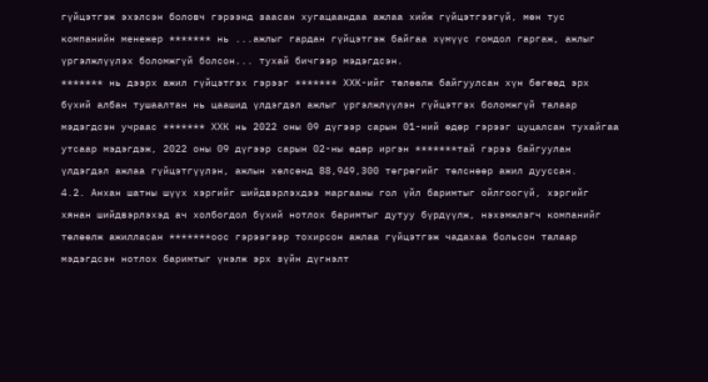гүйцэтгэж эхэлсэн боловч гэрээнд заасан хугацаандаа ажлаа хийж гүйцэтгээгүй, мөн тус компанийн менежер ******* нь ...ажлыг гардан гүйцэтгэж байгаа хүмүүс гомдол гаргаж, ажлыг үргэлжлүүлэх боломжгүй болсон... тухай бичгээр мэдэгдсэн.
******* нь дээрх ажил гүйцэтгэх гэрээг ******* ХХК-ийг төлөөлж байгуулсан хүн бөгөөд эрх бүхий албан тушаалтан нь цаашид үлдэгдэл ажлыг үргэлжлүүлэн гүйцэтгэх боломжгүй талаар мэдэгдсэн учраас ******* ХХК нь 2022 оны 09 дүгээр сарын 01-ний өдөр гэрээг цуцалсан тухайгаа утсаар мэдэгдэж, 2022 оны 09 дүгээр сарын 02-ны өдөр иргэн *******тай гэрээ байгуулан үлдэгдэл ажлаа гүйцэтгүүлэн, ажлын хөлсөнд 88,949,300 төгрөгийг төлснөөр ажил дууссан.
4.2. Анхан шатны шүүх хэргийг шийдвэрлэхдээ маргааны гол үйл баримтыг ойлгоогүй, хэргийг хянан шийдвэрлэхэд ач холбогдол бүхий нотлох баримтыг дутуу бүрдүүлж, нэхэмжлэгч компанийг төлөөлж ажилласан *******оос гэрээгээр тохирсон ажлаа гүйцэтгэж чадахаа больсон талаар мэдэгдсэн нотлох баримтыг үнэлж эрх зүйн дүгнэлт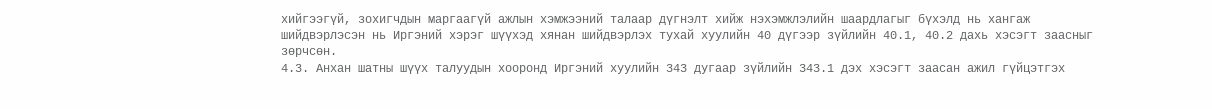хийгээгүй, зохигчдын маргаагүй ажлын хэмжээний талаар дүгнэлт хийж нэхэмжлэлийн шаардлагыг бүхэлд нь хангаж шийдвэрлэсэн нь Иргэний хэрэг шүүхэд хянан шийдвэрлэх тухай хуулийн 40 дүгээр зүйлийн 40.1, 40.2 дахь хэсэгт заасныг зөрчсөн.
4.3. Анхан шатны шүүх талуудын хооронд Иргэний хуулийн 343 дугаар зүйлийн 343.1 дэх хэсэгт заасан ажил гүйцэтгэх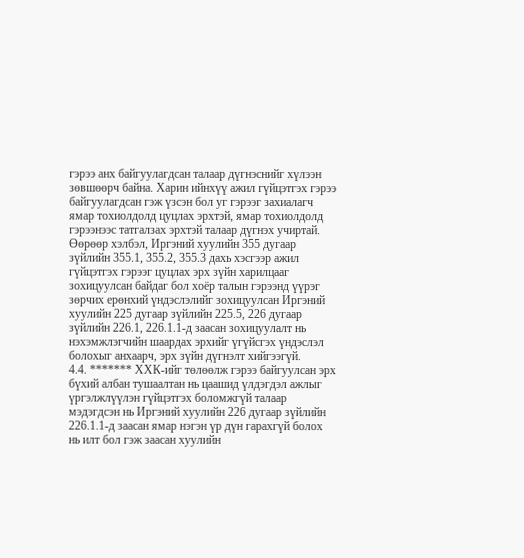гэрээ анх байгуулагдсан талаар дүгнэснийг хүлээн зөвшөөрч байна. Харин ийнхүү ажил гүйцэтгэх гэрээ байгуулагдсан гэж үзсэн бол уг гэрээг захиалагч ямар тохиолдолд цуцлах эрхтэй, ямар тохиолдолд гэрээнээс татгалзах эрхтэй талаар дүгнэх учиртай.
Өөрөөр хэлбэл, Иргэний хуулийн 355 дугаар зүйлийн 355.1, 355.2, 355.3 дахь хэсгээр ажил гүйцэтгэх гэрээг цуцлах эрх зүйн харилцааг зохицуулсан байдаг бол хоёр талын гэрээнд үүрэг зөрчих ерөнхий үндэслэлийг зохицуулсан Иргэний хуулийн 225 дугаар зүйлийн 225.5, 226 дугаар зүйлийн 226.1, 226.1.1-д заасан зохицуулалт нь нэхэмжлэгчийн шаардах эрхийг үгүйсгэх үндэслэл болохыг анхаарч, эрх зүйн дүгнэлт хийгээгүй.
4.4. ******* ХХК-ийг төлөөлж гэрээ байгуулсан эрх бүхий албан тушаалтан нь цаашид үлдэгдэл ажлыг үргэлжлүүлэн гүйцэтгэх боломжгүй талаар мэдэгдсэн нь Иргэний хуулийн 226 дугаар зүйлийн 226.1.1-д заасан ямар нэгэн үр дүн гарахгүй болох нь илт бол гэж заасан хуулийн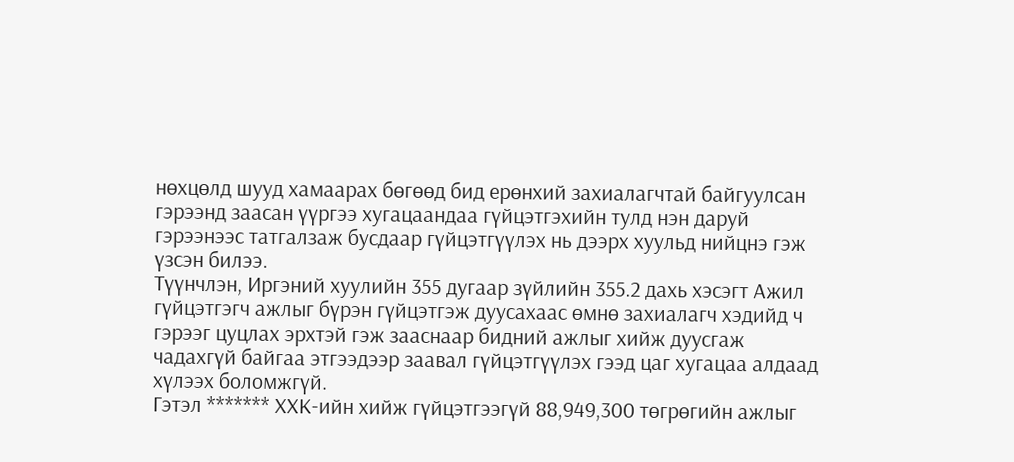нөхцөлд шууд хамаарах бөгөөд бид ерөнхий захиалагчтай байгуулсан гэрээнд заасан үүргээ хугацаандаа гүйцэтгэхийн тулд нэн даруй гэрээнээс татгалзаж бусдаар гүйцэтгүүлэх нь дээрх хуульд нийцнэ гэж үзсэн билээ.
Түүнчлэн, Иргэний хуулийн 355 дугаар зүйлийн 355.2 дахь хэсэгт Ажил гүйцэтгэгч ажлыг бүрэн гүйцэтгэж дуусахаас өмнө захиалагч хэдийд ч гэрээг цуцлах эрхтэй гэж зааснаар бидний ажлыг хийж дуусгаж чадахгүй байгаа этгээдээр заавал гүйцэтгүүлэх гээд цаг хугацаа алдаад хүлээх боломжгүй.
Гэтэл ******* ХХК-ийн хийж гүйцэтгээгүй 88,949,300 төгрөгийн ажлыг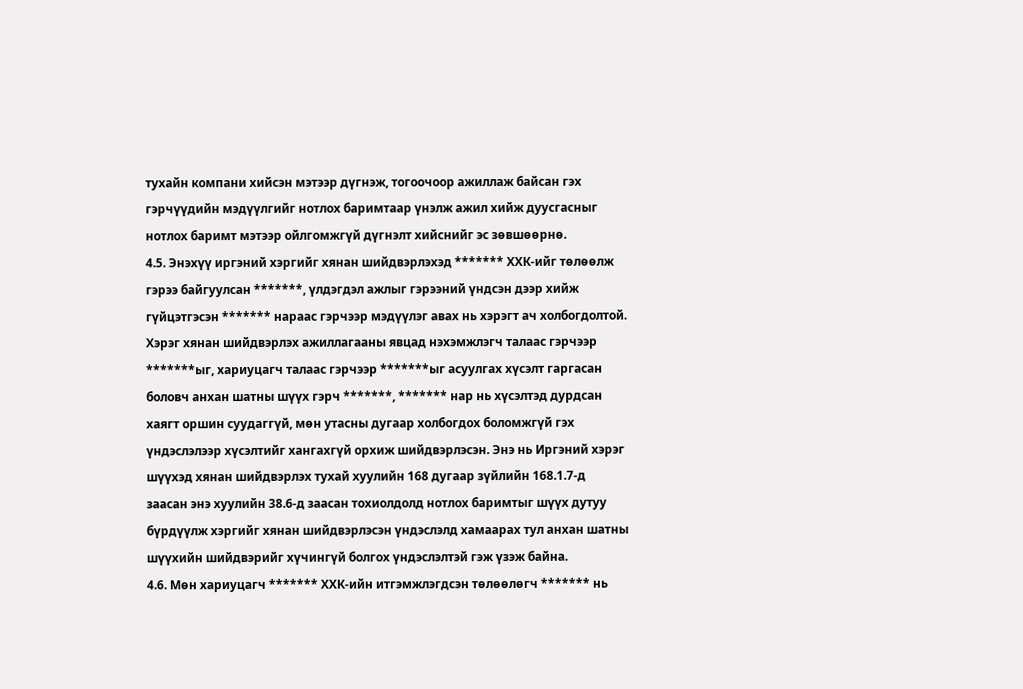тухайн компани хийсэн мэтээр дүгнэж, тогоочоор ажиллаж байсан гэх гэрчүүдийн мэдүүлгийг нотлох баримтаар үнэлж ажил хийж дуусгасныг нотлох баримт мэтээр ойлгомжгүй дүгнэлт хийснийг эс зөвшөөрнө.
4.5. Энэхүү иргэний хэргийг хянан шийдвэрлэхэд ******* ХХК-ийг төлөөлж гэрээ байгуулсан *******, үлдэгдэл ажлыг гэрээний үндсэн дээр хийж гүйцэтгэсэн ******* нараас гэрчээр мэдүүлэг авах нь хэрэгт ач холбогдолтой.
Хэрэг хянан шийдвэрлэх ажиллагааны явцад нэхэмжлэгч талаас гэрчээр *******ыг, хариуцагч талаас гэрчээр *******ыг асуулгах хүсэлт гаргасан боловч анхан шатны шүүх гэрч *******, ******* нар нь хүсэлтэд дурдсан хаягт оршин суудаггүй, мөн утасны дугаар холбогдох боломжгүй гэх үндэслэлээр хүсэлтийг хангахгүй орхиж шийдвэрлэсэн. Энэ нь Иргэний хэрэг шүүхэд хянан шийдвэрлэх тухай хуулийн 168 дугаар зүйлийн 168.1.7-д заасан энэ хуулийн 38.6-д заасан тохиолдолд нотлох баримтыг шүүх дутуу бүрдүүлж хэргийг хянан шийдвэрлэсэн үндэслэлд хамаарах тул анхан шатны шүүхийн шийдвэрийг хүчингүй болгох үндэслэлтэй гэж үзэж байна.
4.6. Мөн хариуцагч ******* ХХК-ийн итгэмжлэгдсэн төлөөлөгч ******* нь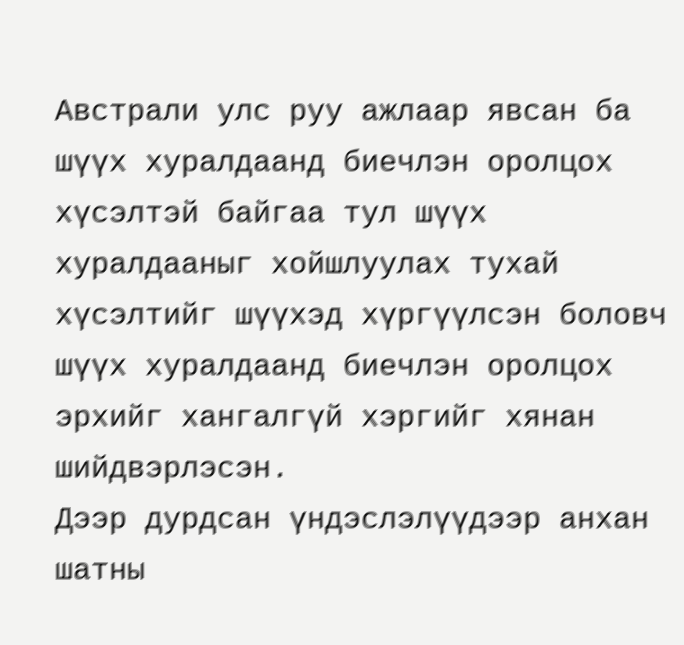Австрали улс руу ажлаар явсан ба шүүх хуралдаанд биечлэн оролцох хүсэлтэй байгаа тул шүүх хуралдааныг хойшлуулах тухай хүсэлтийг шүүхэд хүргүүлсэн боловч шүүх хуралдаанд биечлэн оролцох эрхийг хангалгүй хэргийг хянан шийдвэрлэсэн.
Дээр дурдсан үндэслэлүүдээр анхан шатны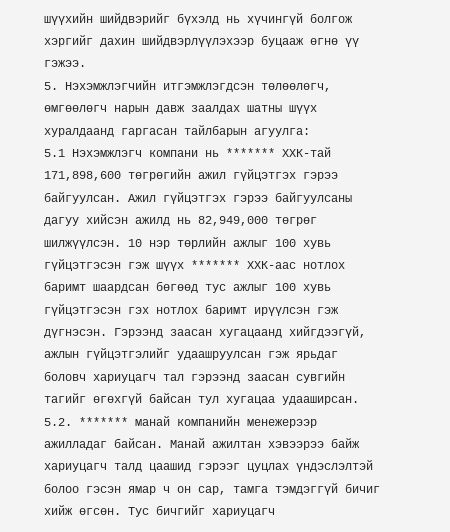шүүхийн шийдвэрийг бүхэлд нь хүчингүй болгож хэргийг дахин шийдвэрлүүлэхээр буцааж өгнө үү гэжээ.
5. Нэхэмжлэгчийн итгэмжлэгдсэн төлөөлөгч, өмгөөлөгч нарын давж заалдах шатны шүүх хуралдаанд гаргасан тайлбарын агуулга:
5.1 Нэхэмжлэгч компани нь ******* ХХК-тай 171,898,600 төгрөгийн ажил гүйцэтгэх гэрээ байгуулсан. Ажил гүйцэтгэх гэрээ байгуулсаны дагуу хийсэн ажилд нь 82,949,000 төгрөг шилжүүлсэн. 10 нэр төрлийн ажлыг 100 хувь гүйцэтгэсэн гэж шүүх ******* ХХК-аас нотлох баримт шаардсан бөгөөд тус ажлыг 100 хувь гүйцэтгэсэн гэх нотлох баримт ирүүлсэн гэж дүгнэсэн. Гэрээнд заасан хугацаанд хийгдээгүй, ажлын гүйцэтгэлийг удаашруулсан гэж ярьдаг боловч хариуцагч тал гэрээнд заасан сувгийн тагийг өгөхгүй байсан тул хугацаа удааширсан.
5.2. ******* манай компанийн менежерээр ажилладаг байсан. Манай ажилтан хэвээрээ байж хариуцагч талд цаашид гэрээг цуцлах үндэслэлтэй болоо гэсэн ямар ч он сар, тамга тэмдэггүй бичиг хийж өгсөн. Тус бичгийг хариуцагч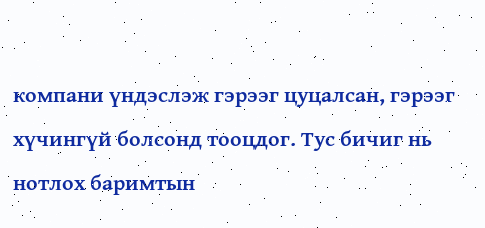компани үндэслэж гэрээг цуцалсан, гэрээг хүчингүй болсонд тооцдог. Тус бичиг нь нотлох баримтын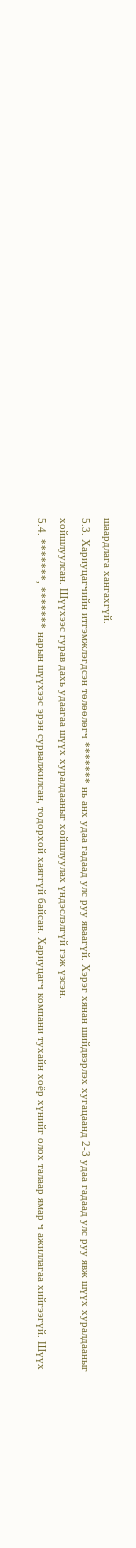шаардлага хангахгүй.
5.3. Хариуцагчийн итгэмжлэгдсэн төлөөлөгч ******* нь анх удаа гадаад улс руу яваагүй. Хэрэг хянан шийдвэрлэх хугацаанд 2-3 удаа гадаад улс руу явж шүүх хуралдааныг хойшлуулсан. Шүүхээс гурав дахь удаагаа шүүх хуралдааныг хойшлуулах үндэслэлгүй гэж үзсэн.
5.4. *******, ******* нарын шүүхээс эрэн сурвалжилсан, тодорхой хаяггүй байсан. Хариуцагч компани тухайн хоёр хүнийг олох талаар ямар ч ажиллагаа хийгээгүй. Шүүх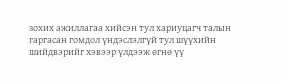зохих ажиллагаа хийсэн тул хариуцагч талын гаргасан гомдол үндэслэлгүй тул шүүхийн шийдвэрийг хэвээр үлдээж өгнө үү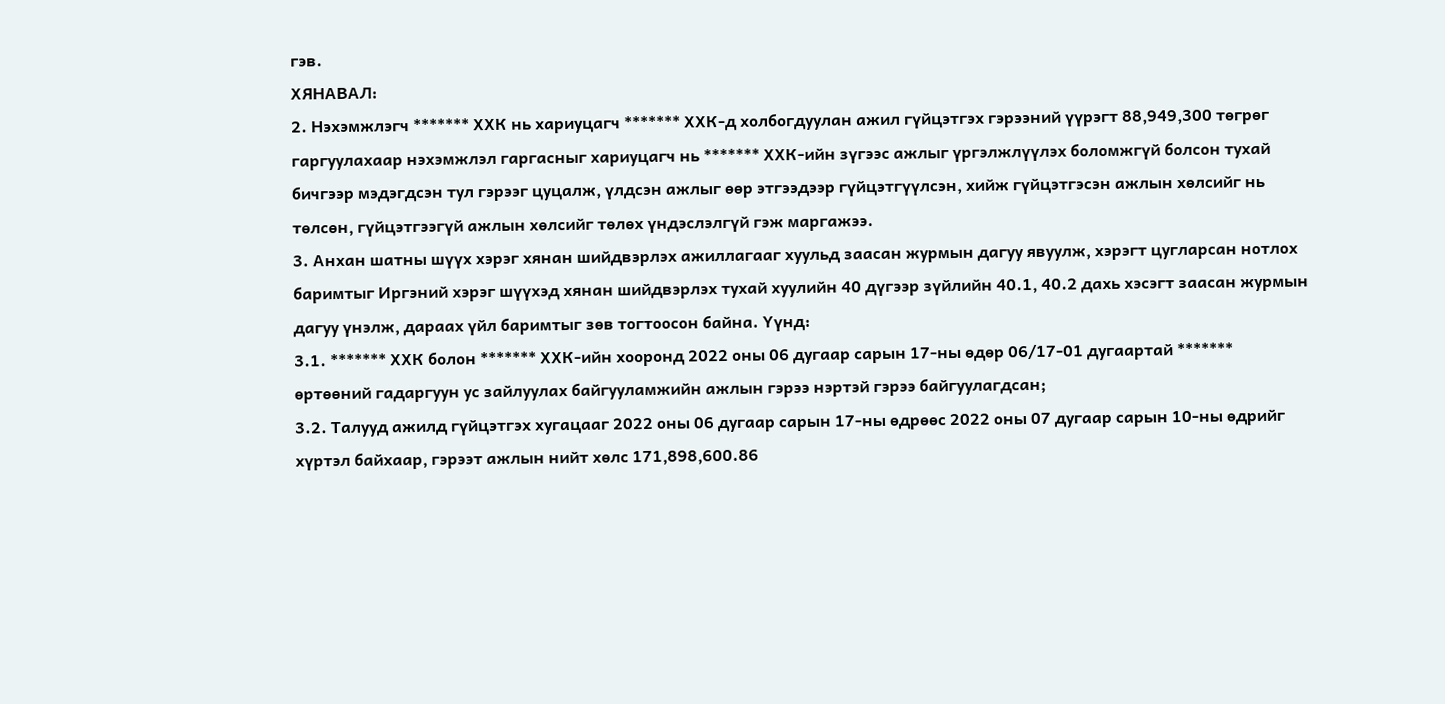гэв.
ХЯНАВАЛ:
2. Нэхэмжлэгч ******* ХХК нь хариуцагч ******* ХХК-д холбогдуулан ажил гүйцэтгэх гэрээний үүрэгт 88,949,300 төгрөг гаргуулахаар нэхэмжлэл гаргасныг хариуцагч нь ******* ХХК-ийн зүгээс ажлыг үргэлжлүүлэх боломжгүй болсон тухай бичгээр мэдэгдсэн тул гэрээг цуцалж, үлдсэн ажлыг өөр этгээдээр гүйцэтгүүлсэн, хийж гүйцэтгэсэн ажлын хөлсийг нь төлсөн, гүйцэтгээгүй ажлын хөлсийг төлөх үндэслэлгүй гэж маргажээ.
3. Анхан шатны шүүх хэрэг хянан шийдвэрлэх ажиллагааг хуульд заасан журмын дагуу явуулж, хэрэгт цугларсан нотлох баримтыг Иргэний хэрэг шүүхэд хянан шийдвэрлэх тухай хуулийн 40 дүгээр зүйлийн 40.1, 40.2 дахь хэсэгт заасан журмын дагуу үнэлж, дараах үйл баримтыг зөв тогтоосон байна. Үүнд:
3.1. ******* ХХК болон ******* ХХК-ийн хооронд 2022 оны 06 дугаар сарын 17-ны өдөр 06/17-01 дугаартай ******* өртөөний гадаргуун ус зайлуулах байгууламжийн ажлын гэрээ нэртэй гэрээ байгуулагдсан;
3.2. Талууд ажилд гүйцэтгэх хугацааг 2022 оны 06 дугаар сарын 17-ны өдрөөс 2022 оны 07 дугаар сарын 10-ны өдрийг хүртэл байхаар, гэрээт ажлын нийт хөлс 171,898,600.86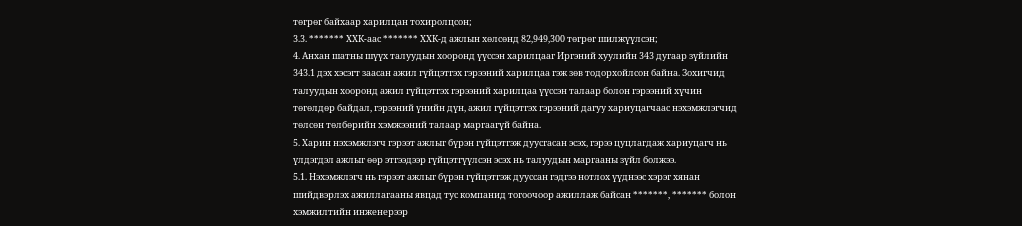төгрөг байхаар харилцан тохиролцсон;
3.3. ******* ХХК-аас ******* ХХК-д ажлын хөлсөнд 82,949,300 төгрөг шилжүүлсэн;
4. Анхан шатны шүүх талуудын хооронд үүссэн харилцааг Иргэний хуулийн 343 дугаар зүйлийн 343.1 дэх хэсэгт заасан ажил гүйцэтгэх гэрээний харилцаа гэж зөв тодорхойлсон байна. Зохигчид талуудын хооронд ажил гүйцэтгэх гэрээний харилцаа үүссэн талаар болон гэрээний хүчин төгөлдөр байдал, гэрээний үнийн дүн, ажил гүйцэтгэх гэрээний дагуу хариуцагчаас нэхэмжлэгчид төлсөн төлбөрийн хэмжээний талаар маргаагүй байна.
5. Харин нэхэмжлэгч гэрээт ажлыг бүрэн гүйцэтгэж дуусгасан эсэх, гэрээ цуцлагдаж хариуцагч нь үлдэгдэл ажлыг өөр этгээдээр гүйцэтгүүлсэн эсэх нь талуудын маргааны зүйл болжээ.
5.1. Нэхэмжлэгч нь гэрээт ажлыг бүрэн гүйцэтгэж дууссан гэдгээ нотлох үүднээс хэрэг хянан шийдвэрлэх ажиллагааны явцад тус компанид тогоочоор ажиллаж байсан *******, ******* болон хэмжилтийн инженерээр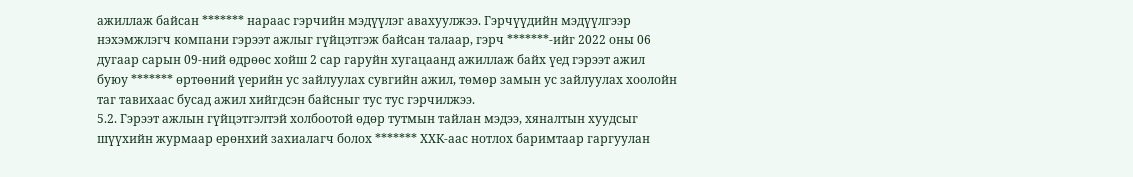ажиллаж байсан ******* нараас гэрчийн мэдүүлэг авахуулжээ. Гэрчүүдийн мэдүүлгээр нэхэмжлэгч компани гэрээт ажлыг гүйцэтгэж байсан талаар, гэрч *******-ийг 2022 оны 06 дугаар сарын 09-ний өдрөөс хойш 2 сар гаруйн хугацаанд ажиллаж байх үед гэрээт ажил буюу ******* өртөөний үерийн ус зайлуулах сувгийн ажил, төмөр замын ус зайлуулах хоолойн таг тавихаас бусад ажил хийгдсэн байсныг тус тус гэрчилжээ.
5.2. Гэрээт ажлын гүйцэтгэлтэй холбоотой өдөр тутмын тайлан мэдээ, хяналтын хуудсыг шүүхийн журмаар ерөнхий захиалагч болох ******* ХХК-аас нотлох баримтаар гаргуулан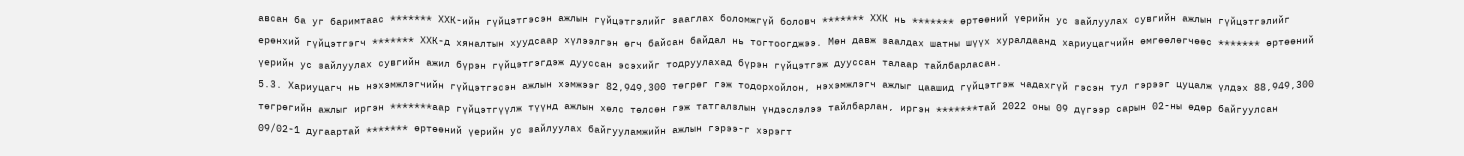авсан ба уг баримтаас ******* ХХК-ийн гүйцэтгэсэн ажлын гүйцэтгэлийг зааглах боломжгүй боловч ******* ХХК нь ******* өртөөний үерийн ус зайлуулах сувгийн ажлын гүйцэтгэлийг ерөнхий гүйцэтгэгч ******* ХХК-д хяналтын хуудсаар хүлээлгэн өгч байсан байдал нь тогтоогджээ. Мөн давж заалдах шатны шүүх хуралдаанд хариуцагчийн өмгөөлөгчөөс ******* өртөөний үерийн ус зайлуулах сувгийн ажил бүрэн гүйцэтгэгдэж дууссан эсэхийг тодруулахад бүрэн гүйцэтгэж дууссан талаар тайлбарласан.
5.3. Хариуцагч нь нэхэмжлэгчийн гүйцэтгэсэн ажлын хэмжээг 82,949,300 төгрөг гэж тодорхойлон, нэхэмжлэгч ажлыг цаашид гүйцэтгэж чадахгүй гэсэн тул гэрээг цуцалж үлдэх 88,949,300 төгрөгийн ажлыг иргэн *******аар гүйцэтгүүлж түүнд ажлын хөлс төлсөн гэж татгалзлын үндэслэлээ тайлбарлан, иргэн *******тай 2022 оны 09 дүгээр сарын 02-ны өдөр байгуулсан 09/02-1 дугаартай ******* өртөөний үерийн ус зайлуулах байгууламжийн ажлын гэрээ-г хэрэгт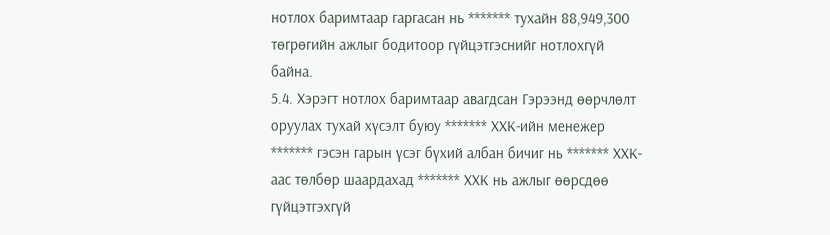нотлох баримтаар гаргасан нь ******* тухайн 88,949,300 төгрөгийн ажлыг бодитоор гүйцэтгэснийг нотлохгүй байна.
5.4. Хэрэгт нотлох баримтаар авагдсан Гэрээнд өөрчлөлт оруулах тухай хүсэлт буюу ******* ХХК-ийн менежер ******* гэсэн гарын үсэг бүхий албан бичиг нь ******* ХХК-аас төлбөр шаардахад ******* ХХК нь ажлыг өөрсдөө гүйцэтгэхгүй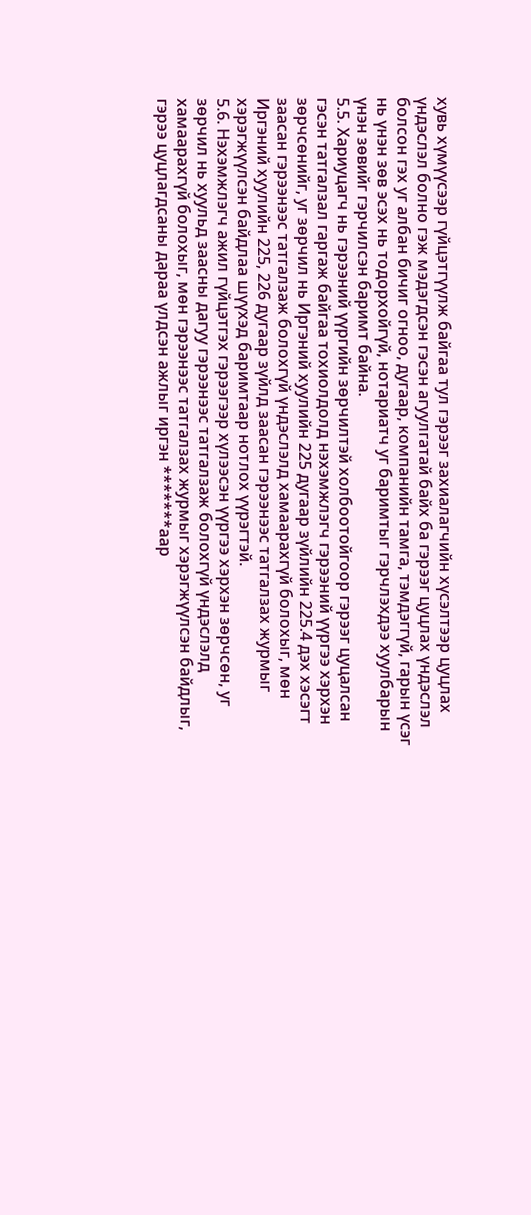хувь хүмүүсээр гүйцэтгүүлж байгаа тул гэрээг захиалагчийн хүсэлтээр цуцлах үндэслэл болно гэж мэдэгдсэн гэсэн агуулгатай байх ба гэрээг цуцлах үндэслэл болсон гэх уг албан бичиг огноо, дугаар, компанийн тамга, тэмдэггүй, гарын үсэг нь үнэн зөв эсэх нь тодорхойгүй, нотариатч уг баримтыг гэрчлэхдээ хуулбарын үнэн зөвийг гэрчилсэн баримт байна.
5.5. Хариуцагч нь гэрээний үүргийн зөрчилтэй холбоотойгоор гэрээг цуцалсан гэсэн татгалзал гаргаж байгаа тохиолдолд нэхэмжлэгч гэрээний үүргээ хэрхэн зөрчсөнийг, уг зөрчил нь Иргэний хуулийн 225 дугаар зүйлийн 225.4 дэх хэсэгт заасан гэрээнээс татгалзаж болохгүй үндэслэлд хамаарахгүй болохыг, мөн Иргэний хуулийн 225, 226 дугаар зүйлд заасан гэрээнээс татгалзах журмыг хэрэгжүүлсэн байдлаа шүүхэд баримтаар нотлох үүрэгтэй.
5.6. Нэхэмжлэгч ажил гүйцэтгэх гэрээгээр хүлээсэн үүргээ хэрхэн зөрчсөн, уг зөрчил нь хуульд заасны дагуу гэрээнээс татгалзаж болохгүй үндэслэлд хамаарахгүй болохыг, мөн гэрээнээс татгалзах журмыг хэрэгжүүлсэн байдлыг, гэрээ цуцлагдсаны дараа үлдсэн ажлыг иргэн *******аар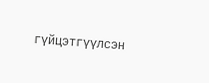гүйцэтгүүлсэн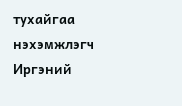тухайгаа нэхэмжлэгч Иргэний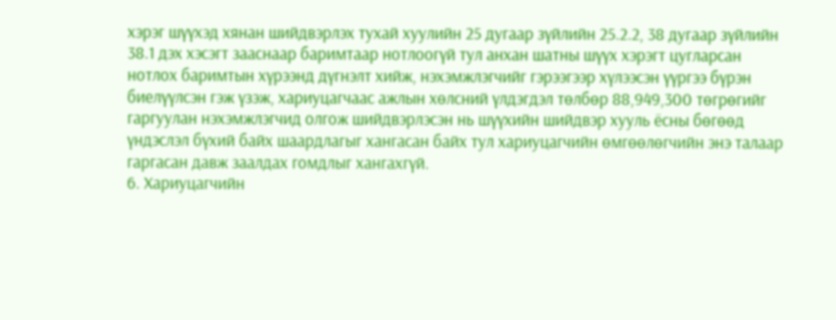хэрэг шүүхэд хянан шийдвэрлэх тухай хуулийн 25 дугаар зүйлийн 25.2.2, 38 дугаар зүйлийн 38.1 дэх хэсэгт зааснаар баримтаар нотлоогүй тул анхан шатны шүүх хэрэгт цугларсан нотлох баримтын хүрээнд дүгнэлт хийж, нэхэмжлэгчийг гэрээгээр хүлээсэн үүргээ бүрэн биелүүлсэн гэж үзэж, хариуцагчаас ажлын хөлсний үлдэгдэл төлбөр 88,949,300 төгрөгийг гаргуулан нэхэмжлэгчид олгож шийдвэрлэсэн нь шүүхийн шийдвэр хууль ёсны бөгөөд үндэслэл бүхий байх шаардлагыг хангасан байх тул хариуцагчийн өмгөөлөгчийн энэ талаар гаргасан давж заалдах гомдлыг хангахгүй.
6. Хариуцагчийн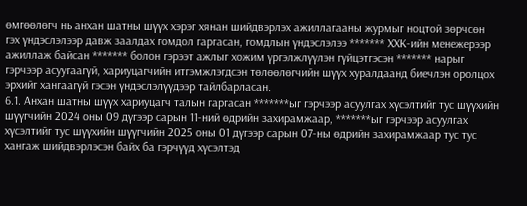өмгөөлөгч нь анхан шатны шүүх хэрэг хянан шийдвэрлэх ажиллагааны журмыг ноцтой зөрчсөн гэх үндэслэлээр давж заалдах гомдол гаргасан, гомдлын үндэслэлээ ******* ХХК-ийн менежерээр ажиллаж байсан ******* болон гэрээт ажлыг хожим үргэлжлүүлэн гүйцэтгэсэн ******* нарыг гэрчээр асуугаагүй, хариуцагчийн итгэмжлэгдсэн төлөөлөгчийн шүүх хуралдаанд биечлэн оролцох эрхийг хангаагүй гэсэн үндэслэлүүдээр тайлбарласан.
6.1. Анхан шатны шүүх хариуцагч талын гаргасан *******ыг гэрчээр асуулгах хүсэлтийг тус шүүхийн шүүгчийн 2024 оны 09 дүгээр сарын 11-ний өдрийн захирамжаар, *******ыг гэрчээр асуулгах хүсэлтийг тус шүүхийн шүүгчийн 2025 оны 01 дүгээр сарын 07-ны өдрийн захирамжаар тус тус хангаж шийдвэрлэсэн байх ба гэрчүүд хүсэлтэд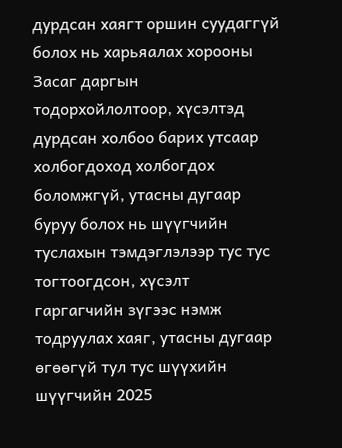дурдсан хаягт оршин суудаггүй болох нь харьяалах хорооны Засаг даргын тодорхойлолтоор, хүсэлтэд дурдсан холбоо барих утсаар холбогдоход холбогдох боломжгүй, утасны дугаар буруу болох нь шүүгчийн туслахын тэмдэглэлээр тус тус тогтоогдсон, хүсэлт гаргагчийн зүгээс нэмж тодруулах хаяг, утасны дугаар өгөөгүй тул тус шүүхийн шүүгчийн 2025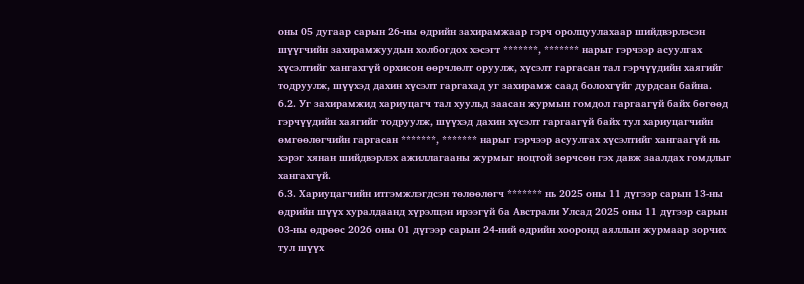оны 05 дугаар сарын 26-ны өдрийн захирамжаар гэрч оролцуулахаар шийдвэрлэсэн шүүгчийн захирамжуудын холбогдох хэсэгт *******, ******* нарыг гэрчээр асуулгах хүсэлтийг хангахгүй орхисон өөрчлөлт оруулж, хүсэлт гаргасан тал гэрчүүдийн хаягийг тодруулж, шүүхэд дахин хүсэлт гаргахад уг захирамж саад болохгүйг дурдсан байна.
6.2. Уг захирамжид хариуцагч тал хуульд заасан журмын гомдол гаргаагүй байх бөгөөд гэрчүүдийн хаягийг тодруулж, шүүхэд дахин хүсэлт гаргаагүй байх тул хариуцагчийн өмгөөлөгчийн гаргасан *******, ******* нарыг гэрчээр асуулгах хүсэлтийг хангаагүй нь хэрэг хянан шийдвэрлэх ажиллагааны журмыг ноцтой зөрчсөн гэх давж заалдах гомдлыг хангахгүй.
6.3. Хариуцагчийн итгэмжлэгдсэн төлөөлөгч ******* нь 2025 оны 11 дүгээр сарын 13-ны өдрийн шүүх хуралдаанд хүрэлцэн ирээгүй ба Австрали Улсад 2025 оны 11 дүгээр сарын 03-ны өдрөөс 2026 оны 01 дүгээр сарын 24-ний өдрийн хооронд аяллын журмаар зорчих тул шүүх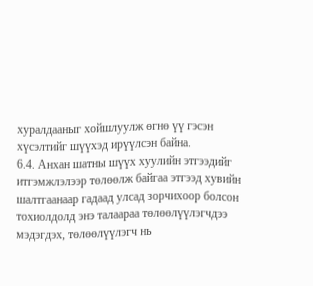хуралдааныг хойшлуулж өгнө үү гэсэн хүсэлтийг шүүхэд ирүүлсэн байна.
6.4. Анхан шатны шүүх хуулийн этгээдийг итгэмжлэлээр төлөөлж байгаа этгээд хувийн шалтгаанаар гадаад улсад зорчихоор болсон тохиолдолд энэ талаараа төлөөлүүлэгчдээ мэдэгдэх, төлөөлүүлэгч нь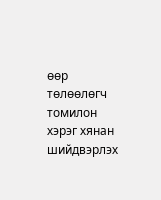өөр төлөөлөгч томилон хэрэг хянан шийдвэрлэх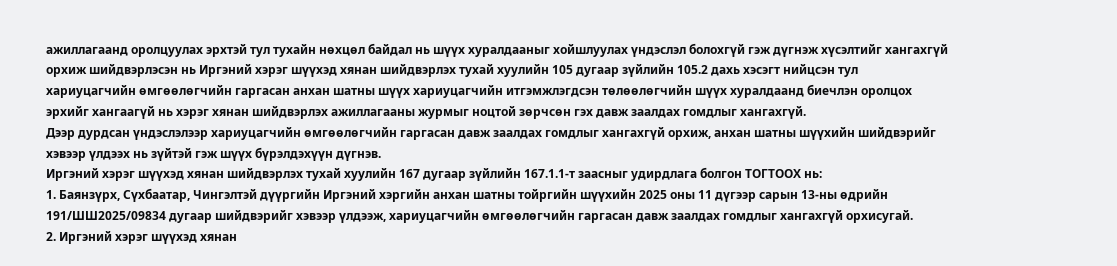ажиллагаанд оролцуулах эрхтэй тул тухайн нөхцөл байдал нь шүүх хуралдааныг хойшлуулах үндэслэл болохгүй гэж дүгнэж хүсэлтийг хангахгүй орхиж шийдвэрлэсэн нь Иргэний хэрэг шүүхэд хянан шийдвэрлэх тухай хуулийн 105 дугаар зүйлийн 105.2 дахь хэсэгт нийцсэн тул хариуцагчийн өмгөөлөгчийн гаргасан анхан шатны шүүх хариуцагчийн итгэмжлэгдсэн төлөөлөгчийн шүүх хуралдаанд биечлэн оролцох эрхийг хангаагүй нь хэрэг хянан шийдвэрлэх ажиллагааны журмыг ноцтой зөрчсөн гэх давж заалдах гомдлыг хангахгүй.
Дээр дурдсан үндэслэлээр хариуцагчийн өмгөөлөгчийн гаргасан давж заалдах гомдлыг хангахгүй орхиж, анхан шатны шүүхийн шийдвэрийг хэвээр үлдээх нь зүйтэй гэж шүүх бүрэлдэхүүн дүгнэв.
Иргэний хэрэг шүүхэд хянан шийдвэрлэх тухай хуулийн 167 дугаар зүйлийн 167.1.1-т заасныг удирдлага болгон ТОГТООХ нь:
1. Баянзүрх, Сүхбаатар, Чингэлтэй дүүргийн Иргэний хэргийн анхан шатны тойргийн шүүхийн 2025 оны 11 дүгээр сарын 13-ны өдрийн 191/ШШ2025/09834 дугаар шийдвэрийг хэвээр үлдээж, хариуцагчийн өмгөөлөгчийн гаргасан давж заалдах гомдлыг хангахгүй орхисугай.
2. Иргэний хэрэг шүүхэд хянан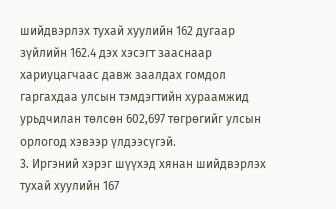шийдвэрлэх тухай хуулийн 162 дугаар зүйлийн 162.4 дэх хэсэгт зааснаар хариуцагчаас давж заалдах гомдол гаргахдаа улсын тэмдэгтийн хураамжид урьдчилан төлсөн 602,697 төгрөгийг улсын орлогод хэвээр үлдээсүгэй.
3. Иргэний хэрэг шүүхэд хянан шийдвэрлэх тухай хуулийн 167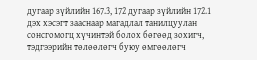дугаар зүйлийн 167.3, 172 дугаар зүйлийн 172.1 дэх хэсэгт зааснаар магадлал танилцуулан сонсгомогц хүчинтэй болох бөгөөд зохигч, тэдгээрийн төлөөлөгч буюу өмгөөлөгч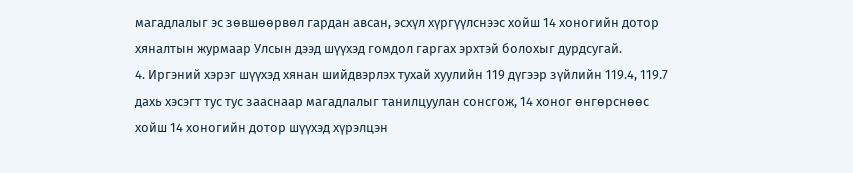магадлалыг эс зөвшөөрвөл гардан авсан, эсхүл хүргүүлснээс хойш 14 хоногийн дотор хяналтын журмаар Улсын дээд шүүхэд гомдол гаргах эрхтэй болохыг дурдсугай.
4. Иргэний хэрэг шүүхэд хянан шийдвэрлэх тухай хуулийн 119 дүгээр зүйлийн 119.4, 119.7 дахь хэсэгт тус тус зааснаар магадлалыг танилцуулан сонсгож, 14 хоног өнгөрснөөс хойш 14 хоногийн дотор шүүхэд хүрэлцэн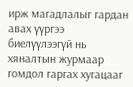ирж магадлалыг гардан авах үүргээ биелүүлээгүй нь хяналтын журмаар гомдол гаргах хугацааг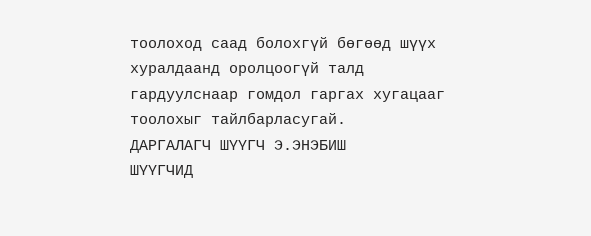тоолоход саад болохгүй бөгөөд шүүх хуралдаанд оролцоогүй талд гардуулснаар гомдол гаргах хугацааг тоолохыг тайлбарласугай.
ДАРГАЛАГЧ ШҮҮГЧ Э.ЭНЭБИШ
ШҮҮГЧИД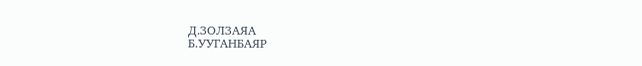Д.ЗОЛЗАЯА
Б.УУГАНБАЯР